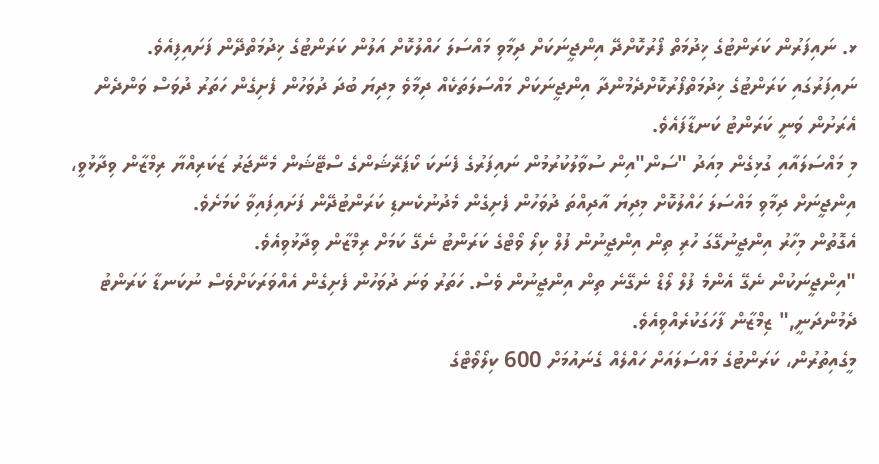ޅ. ނައިފަރުން ކަރަންޓުގެ ޚިދުމަތް ފޯރުކޮށްދޭ އިންޖީނަކަށް ދިމާވި މައްސަލަ ހައްލުކޮށް އަލުން ކަރަންޓުގެ ޚިދުމަތްދޭން ފަށައިފިއެވެ.
ނައިފަރުގައި ކަރަންޓުގެ ޚިދުމަތްފޯރުކޮށްދެމުންދާ އިންޖީނަކަށް މައްސަލަތަކެއް ދިމާވެ މިދިޔަ ބުދަ ދުވަހުން ފެށިގެން ހަތަރު ދުވަސް ވަންދެން އެރަށުން ވަނީ ކަރަންޓު ކަނޑާފައެވެ.
މި މައްސަލައާއި ގުޅިގެން މިއަދު "ސަން"އިން ސުވާލުކުރުމުން ނައިފަރުގެ ފެނަކަ ކޯޕަރޭޝަންގެ ސްޓޭޝަން މެނޭޖަރު ޒަކަރިއްޔާ ރިމްޒާން ވިދާޅުވީ، އިންޖީނަށް ދިމާވި މައްސަލަ ހައްލުކޮށް މިދިޔަ އާދިއްތަ ދުވަހުން ފެށިގެން މެދުނުކެނޑި ކަރަންޓުދޭން ފަށައިފައިވާ ކަމަށެވެ.
އެގޮތުން މިހާރު އިންޖީނުގޭގަ ހުރި ތިން އިންޖީނުން ފުލް ކިލޯ ވޯޓްގެ ކަރަންޓު ނެގޭ ކަމަށް ރިމްޒާން ވިދާޅުވިއެވެ.
"އިންޖީނަކުން ނެގޭ އެންމެ ފުލް ލޯޑް ނެގޭނެ ތިން އިންޖީނުން ވެސް. ހަތަރު ވަނަ ދުވަހުން ފެށިގެން އެއްވަރަކަށްވެސް ނުކަނޑާ ކަރަންޓު ދެމުންދަނީ," ޒިމްޒާން ފާހަގަކުރެއްވިއެވެ.
މީގެއިތުރުން، ކަރަންޓުގެ މައްސަލައަށް ހައްލެއް ގެނައުމަށް 600 ކިލޯވޯޓްގެ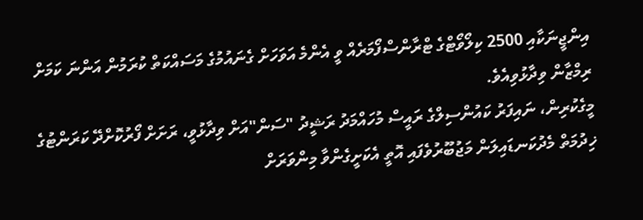އިންޖީނަކާއި 2500 ކިލޯވޯޓްގެ ޓްރާންސްފޯމަރެއް ވީ އެންމެ އަވަހަށް ގެނައުމުގެ މަސައްކަތް ކުރަމުން އަންނަ ކަމަށް ރިމްޒާން ވިދާޅުވިއެވެ.
މީގެކުރިން، ނައިފަރު ކައުންސިލްގެ ރައީސް މުހައްމަދު ރަޝީދު "ސަން"އަށް ވިދާޅުވީ، ރަށަށް ފޯރުކޮށްދޭ ކަރަންޓުގެ ޚިދުމަތް މެދުކަނޑައިލަން މަޖުބޫރުވެފައި އޮތީ އެކަށީގެންވާ މިންވަރަށް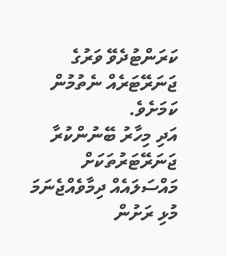ކަރަންޓުދެވޭ ވަރުގެ ޖަނަރޭޓަރެއް ނެތުމުން ކަމަށެވެ.
އަދި މިހާރު ބޭނުންކުރާ ޖަނަރޭޓަރުތަކަށް މައްސަލައެއް ދިމާވެއްޖެނަމަ މުޅި ރަށުން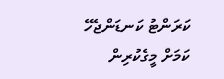ކަރަންޓު ކަނޑަންޖެހޭ ކަމަށް މީގެކުރިން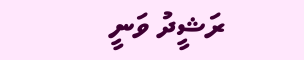ރަޝީދު ވަނީ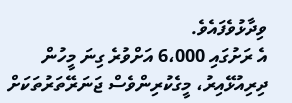ވިދާޅުވެފައެވެ.
އެ ރަށުގައި 6،000 އަށްވުރެ ގިނަ މީހުން ދިރިއުޅޭއިރު، މީގެކުރިންވެސް ޖަނަރޭތަރުތަކަށް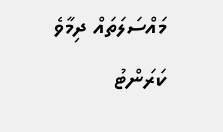މައްސަލަތައް ދިމާވެ ކަރަންޓު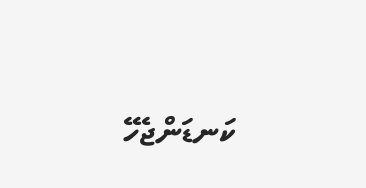ކަނޑަންޖެހޭ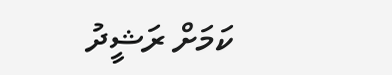ކަމަށް ރަޝީދު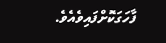ފާހަގަކޮށްފައިވެއެވެ.